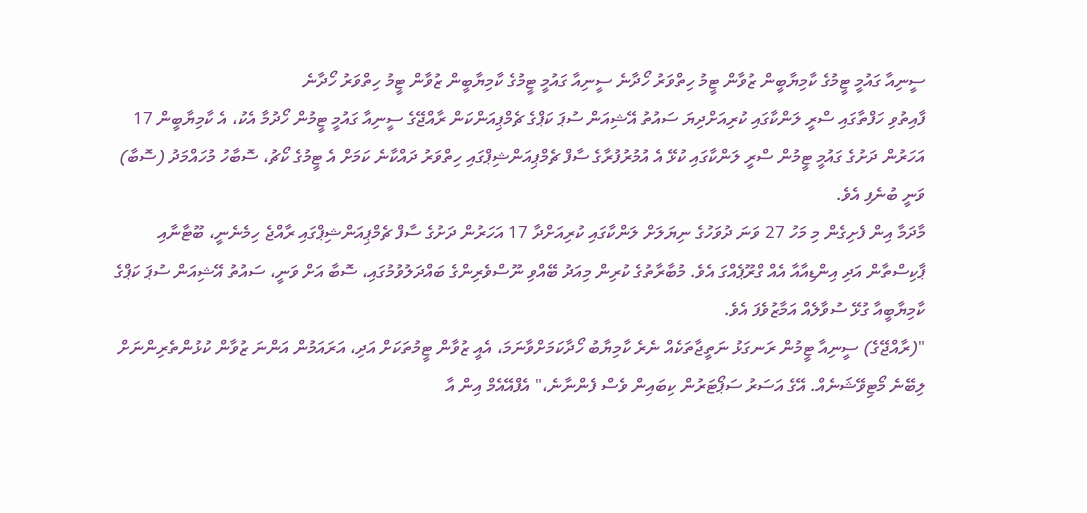ސީނިއާ ގައުމީ ޓީމުގެ ކާމިޔާބީން ޒުވާން ޓީމު ހިތްވަރު ހޯދާނެ ސީނިއާ ގައުމީ ޓީމުގެ ކާމިޔާބީން ޒުވާން ޓީމު ހިތްވަރު ހޯދާނެ
ފާއިތުވި ހަފްތާގައި ސްރީ ލަންކާގައި ކުރިއަށްދިޔަ ސައުތު އޭޝިއަން ސުޕަ ކަޕްގެ ޗެމްޕިއަންކަން ރާއްޖޭގެ ސީނިއާ ގައުމީ ޓީމުން ހޯދުމާ އެކު، އެ ކާމިޔާބީން 17 އަހަރުން ދަށުގެ ގައުމީ ޓީމުން ސްރީ ލަންކާގައި ކުޅޭ އެ އުމުރުފުރާގެ ސާފް ޗެމްޕިއަންޝިޕްގައި ހިތްވަރު ދައްކާނެ ކަމަށް އެ ޓީމުގެ ކޯޗު، ސޮބާހު މުހައްމަދު (ސޮބާ) ވަނީ ބުނެފި އެވެ.
މާދަމާ އިން ފެށިގެން މި މަހު 27 ވަނަ ދުވަހުގެ ނިޔަލަށް ލަންކާގައި ކުރިއަށްދާ 17 އަހަރުން ދަށުގެ ސާފް ޗެމްޕިއަންޝިޕްގައި ރާއްޖެ ހިމެނެނީ، ބޫޓާނާއި ޕާކިސްތާން އަދި އިންޑިއާއާ އެއް ގްރޫޕެއްގަ އެވެ. މުބާރާތުގެ ކުރިން މިއަދު ބޭއްވި ނޫސްވެރިންގެ ބައްދަލުވުމުގައި، ސޮބާ އަށް ވަނީ، ސައުތު އޭޝިއަން ސުޕަ ކަޕްގެ ކާމިޔާބީއާ ގުޅޭ ސުވާލެއް އަމާޒުވެފަ އެވެ.
"(ރާއްޖޭގެ) ސީނިއާ ޓީމުން ރަނގަޅު ނަތީޖާތަކެއް ނެރެ ކާމިޔާބު ހޯދާކަމަށްވާނަމަ، އެއީ ޒުވާން ޓީމުތަކަށް އަދި، އަރައަމުން އަންނަ ޒުވާން ކުޅުންތެރިންނަށް ލިބޭނެ މޯޓިވޭޝަނެއް. އޭގެ އަސަރު ސަޕޯޓަރުން ކިބައިން ވެސް ފެންނާނެ،" އެފްއޭއެމް އިން އާ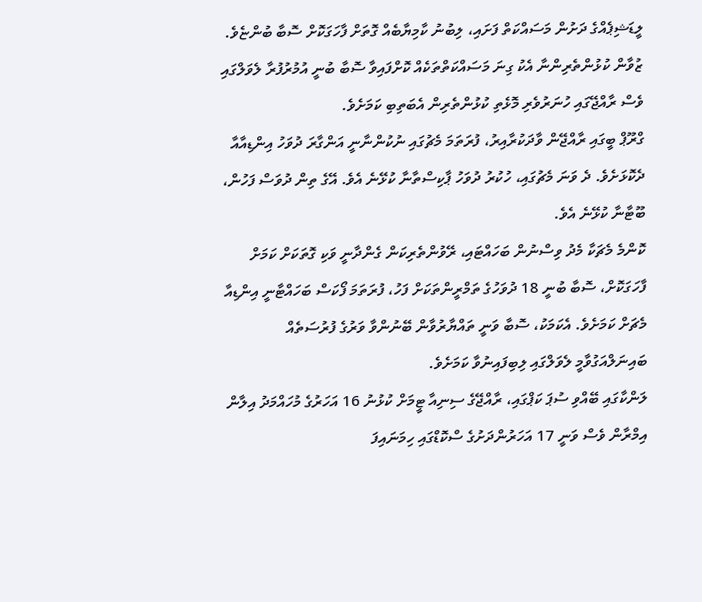ލީޑަޝިޕެއްގެ ދަށުން މަސައްކަތް ފަށައި، ލިބުނު ކާމިޔާބެއް ގޮތަށް ފާހަގަކޮށް ސޮބާ ބުންޏެވެ.
ޒުވާން ކުޅުންތެރިންނާ އެކު ގިނަ މަސައްކަތްތަކެއް ކޮށްފައިވާ ސޮބާ ބުނީ އުމުރުފުރާ ލެވަލްގައި ވެސް ރާއްޖޭގައި ހުނަރުވެރި މޮޅެތި ކުޅުންތެރިން އެބަތިބި ކަމަށެވެ.
ގްރޫޕް ބީގައި ރާއްޖޭން ވާދަކުރާއިރު، ފުރަތަމަ މެޗުގައި ނުކުންނާނީ އަންގާރަ ދުވަހު އިންޑިއާއާ ދެކޮޅަށެވެ. ދެ ވަނަ މެޗުގައި، ހުކުރު ދުވަހު ޕާކިސްތާނާ ކުޅޭނެ އެވެ. އޭގެ ތިން ދުވަސް ފަހުން، ބޫޓާނާ ކުޅޭނެ އެވެ.
ކޮންމެ މެޗަކާ މެދު ވިސްނުން ބަހައްޓައި، ރޭވުންތެރިކަން ގެންދާނީ ވަކި ގޮތަކަށް ކަމަށް ފާހަގަކޮށް، ސޮބާ ބުނީ 18 ދުވަހުގެ ތަމްރީންތަކަށް ފަހު، ފުރަތަމަ ފޯކަސް ބަހައްޓާނީ އިންޑިއާ މެޗަށް ކަމަށެވެ. އެކަމަކު، ސޮބާ ވަނީ ތައްޔާރުވާން ބޭނުންވާ ވަރުގެ ފުރުސަތެއް ބައިނަލްއަގުވާމީ ލެވަލްގައި ލިބިފައިނުވާ ކަމަށެވެ.
ލަންކާގައި ބޭއްވި ސުޕަ ކަޕްގައި، ރާއްޖޭގެ ސިނިއާ ޓީމަށް ކުޅުނު 16 އަހަރުގެ މުހައްމަދު އިލާން އިމްރާން ވެސް ވަނީ 17 އަހަރުންދަށުގެ ސްކޮޑްގައި ހިމަނައިފަ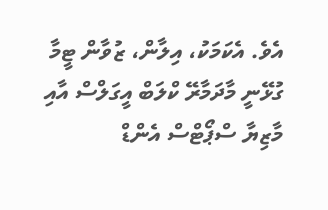އެވެ. އެކަމަކު، އިލާން، ޒުވާން ޓީމާ ގުޅޭނީ މާދަމާރޭ ކްލަބް އީގަލްސް އާއި މާޒިޔާ ސްޕޯޓްސް އެންޑް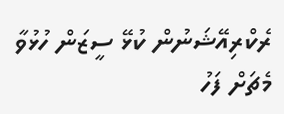ރެކްރިއޭޝަނުން ކުޅޭ ސީޒަން ހުޅުވާ މެޗަށް ފަހު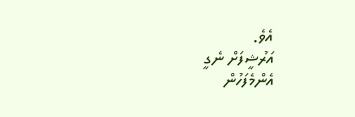އެވެ.
އަރުޝީފަށް ނެގީ
އެންމެފަހުން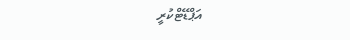އަޕްޑޭޓްކުރީ